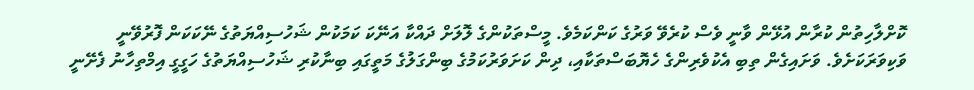ކޮށްލާހިތުން ކުރާން އުޅޭން ވާނީ ވެސް ކުރެވޭ ވަރުގެ ކަންކަމެވެ. މީސްތަކުންގެ ލޮލަށް ދައްކާ އަނޭކަ ކަމަކުން ޝަހުސިއްޔަތުގެ ނޭކަކަން ފޮރުވޭނީ ވަކިވަރަކަށެވެ. ވަށައިގެން ތިބި އެކުވެރިންގެ ހެޔޮބަސްތަކާއި، ދިން ކަށަވަރުކަމުގެ ބިންގަލުގެ މަތީގައި ބިނާކުރި ޝަހުސިއްޔަތުގެ ހަގީގީ އިމްތިހާނު ފެށޭނީ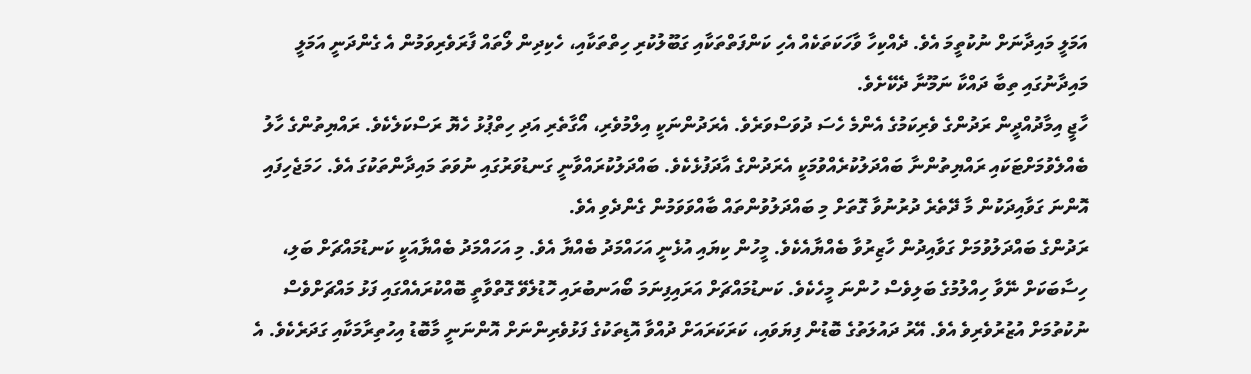އަމަލީ މައިދާނަށް ނުކުތީމަ އެވެ. ދެއްކިހާ ވާހަކަތަކެއް އެހި ކަންފަތްތަކާއި ގަބޫލުކުރި ހިތްތަކާއި، ހެކިދިން ލޯތައް ފާރަވެރިވަމުން އެ ގެންދަނީ އަމަލީ މައިދާނުގައި ތިބާ ދައްކާ ނަމޫނާ ދެކޭށެވެ.
ހާޖީ އިމާދުއްދީން ރަދުންގެ ވެރިކަމުގެ އެންމެ ހެސަ ދުވަސްވަރެވެ. އެރަދުންނަކީ އިލްމުވެރި، އޯގާތެރި އަދި ހިތްޕުޅު ހެޔޮ ރަސްކަލެކެވެ. ރައްޔިތުންގެ ހާލު ބެއްލެވުމަށްޓަކައި ރައްޔިތުންނާ ބައްދަލުކުރެއްވުމަކީ އެރަދުންގެ އާދަފުޅެކެވެ. ބައްދަލުކުރައްވާނީ ގަނޑުވަރުގައި ނުވަތަ މައިދާންތަކުގަ އެވެ. ހަމަޖެހިފައި އޮންނަ ގަވާއިދަކުން މާ ދޭތެރެ ދުރުނުވާ ގޮތަށް މި ބައްދަލުވުންތައް ބާއްވަވަމުން ގެންދެވި އެވެ.
ރަދުންގެ ބައްދަލުވުމަށް ގަވާއިދުން ހާޒިރުވާ ބެއްޔާއެކެވެ. މީހުން ކިޔައި އުޅެނީ އަހައްމަދު ބެއްޔާ އެވެ. މި އަހައްމަދު ބެއްޔާއަކީ ކަނޑުމައްޗަށް ބަލި، ހިސާބަކަށް ނޭވާ ހިއްލުމުގެ ބަލިވެސް ހުންނަ މީހެކެވެ. ކަނޑުމައްޗަށް އަރައިފިނަމަ ބޯއަނބުރައި ހޮޑުލެވޭ ގޮތްވާތީ ބޮއްކުރައެއްގައި ފަޅު މައްޗަށްވެސް ނުކުތުމަށް އުޒުރުވެރިވެ އެވެ. އޭރު ދައުލަތުގެ ބޮޑުން ފިޔަވައި، ކަރަކަރައަށް ދުއްވާ އޮޑިތަކުގެ ފަޅުވެރިންނަށް އޮންނަނީ މާބޮޑު އިހުތިރާމަކާއި ގަދަރެކެވެ. އެ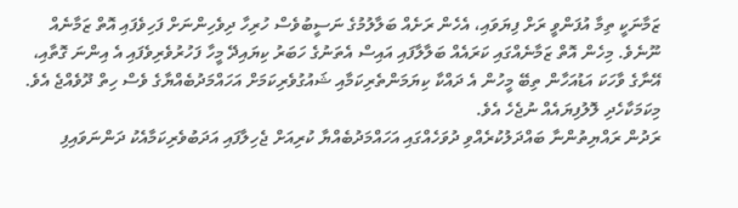ޒަމާނަކީ ތިމާ އުފަންވީ ރަށް ފިޔަވައި، އެހެން ރަށެއް ބަލާލުމުގެ ނަސީބުވެސް ހުރިހާ ދިވެހިންނަށް ފަހިވެފައި އޮތް ޒަމާނެއް ނޫނެވެ. މިހެން އޮތް ޒަމާނެއްގައި ކަރައެއް ބަލާލާފައި އައިސް އެތަނުގެ ހަބަރު ކިޔައިދޭ މީހާ ފަހުރުވެރިވެފައި އެ އިންނަ ގޮތާއި، އޭނާގެ ވާހަކަ އަޑުއަހާން ތިބޭ މީހުން އެ ދައްކާ ކިޔަމަންތެރިކަމާއި ޝައުގުވެރިކަމަށް އަހައްމަދުބެއްޔާގެ ވެސް ހިތް ދޫވެއްޖެ އެވެ. މިކަމަކާހެދި ލޮލުފިޔައެއް ނުޖެހެ އެވެ.
ރަދުން ރައްޔިތުންނާ ބައްދަލުކުރެއްވި ދުވަހެއްގައި އަހައްމަދުބެއްޔާ ކުރިއަށް ޖެހިލާފައި އަދަބުވެރިކަމާއެކު ދަންނަވައިފި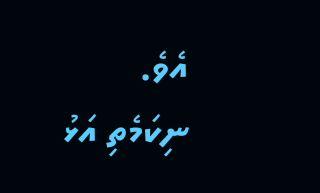އެވެ. ނިކަމެތި އަޅު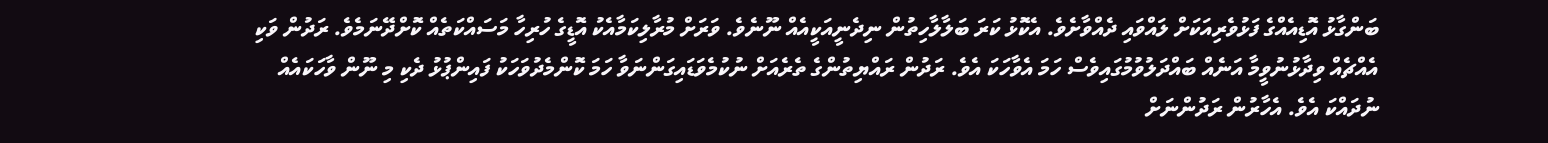ބަންގާޅު އޮޑިއެއްގެ ފަޅުވެރިއަކަށް ލައްވައި ދެއްވާށެވެ. އެކޮޅު ކަރަ ބަލާލާހިތުން ނިދެނީއަކީއެއް ނޫނެވެ. ވަރަށް މުރާލިކަމާއެކު އޮޑީގެ ހުރިހާ މަސައްކަތެއް ކޮށްދޭނަމެވެ. ރަދުން ވަކި އެއްޗެއް ވިދާޅުނުވީމާ އަނެއް ބައްދަލުވުމުގައިވެސް ހަމަ އެވާހަކަ އެވެ. ރަދުން ރައްޔިތުންގެ ތެރެއަށް ނުކުމެވަޑައިގަންނަވާ ހަމަ ކޮންމެދުވަހަކު ފައިންޕުޅު ދެކި މި ނޫން ވާހަކައެއް ނުދައްކަ އެވެ. އެހާރުން ރަދުންނަށް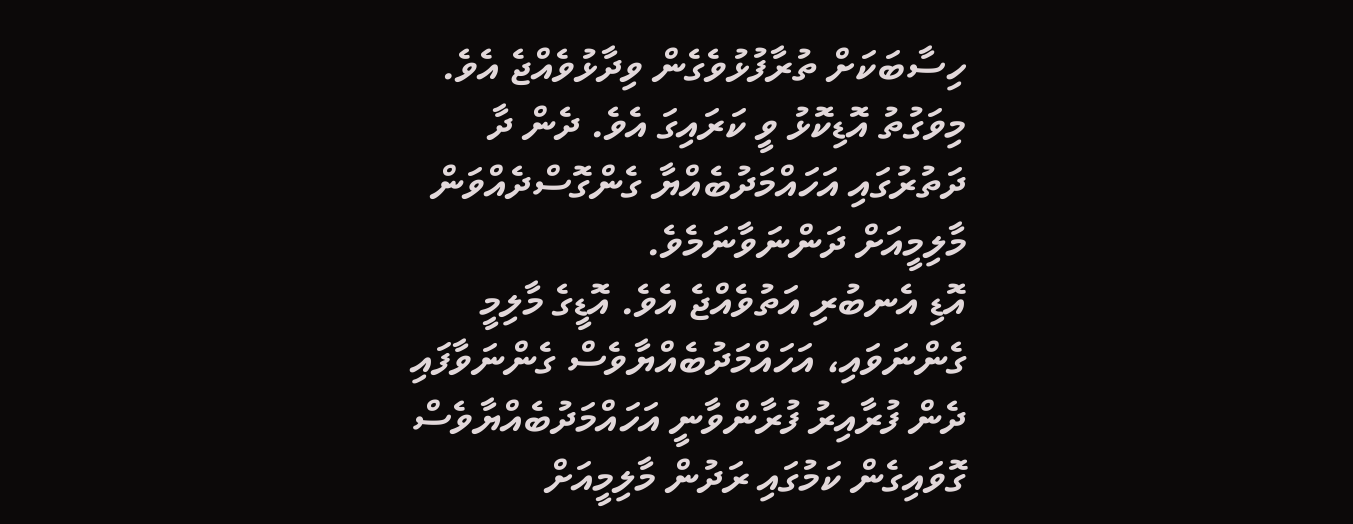ހިސާބަކަށް ތުރާފުޅުވެގެން ވިދާޅުވެއްޖެ އެވެ. މިވަގުތު އޮޑިކޮޅު ވީ ކަރައިގަ އެވެ. ދެން ދާ ދަތުރުގައި އަހައްމަދުބެއްޔާ ގެންގޮސްދެއްވަން މާލިމީއަށް ދަންނަވާނަމެވެ.
އޮޑި އެނބުރި އަތުވެއްޖެ އެވެ. އޮޑީގެ މާލިމީ ގެންނަވައި، އަހައްމަދުބެއްޔާވެސް ގެންނަވާފައި ދެން ފުރާއިރު ފުރާންވާނީ އަހައްމަދުބެއްޔާވެސް ގޮވައިގެން ކަމުގައި ރަދުން މާލިމީއަށް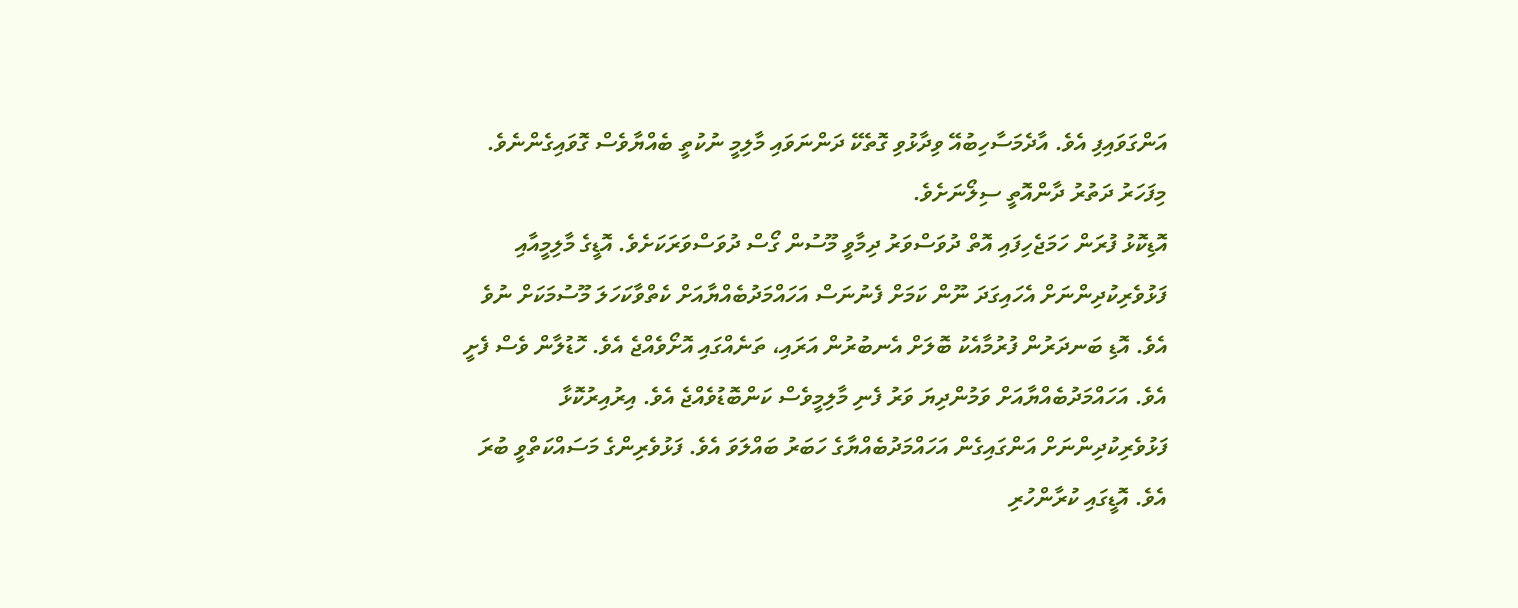އަންގަވައިފި އެވެ. އާދެމަސާހިބުއޭ ވިދާޅުވި ގޮތެކޭ ދަންނަވައި މާލިމީ ނުކުތީ ބެއްޔާވެސް ގޮވައިގެންނެވެ. މިފަހަރު ދަތުރު ދާންއޮތީ ސިލޯނަށެވެ.
އޮޑިކޮޅު ފުރަން ހަމަޖެހިފައި އޮތް ދުވަސްވަރު ދިމާވީ މޫސުން ގޯސް ދުވަސްވަރަކަށެވެ. އޮޑީގެ މާލިމީއާއި ފަޅުވެރިކުދިންނަށް އެހައިގަދަ ނޫން ކަމަށް ފެނުނަސް އަހައްމަދުބެއްޔާއަށް ކެތްވާކަހަލަ މޫސުމަކަށް ނުވެ އެވެ. އޮޑި ބަނދަރުން ފުރުމާއެކު ބޮލަށް އެނބުރުން އަރައި، ތަނެއްގައި އޮށޯވެއްޖެ އެވެ. ހޮޑުލާން ވެސް ފެށީ އެވެ. އަހައްމަދުބެއްޔާއަށް ވަމުންދިޔަ ވަރު ފެނި މާލިމީވެސް ކަންބޮޑުވެއްޖެ އެވެ. އިރުއިރުކޮޅާ ފަޅުވެރިކުދިންނަށް އަންގައިގެން އަހައްމަދުބެއްޔާގެ ހަބަރު ބައްލަވަ އެވެ. ފަޅުވެރިންގެ މަސައްކަތްވީ ބުރަ އެވެ. އޮޑީގައި ކުރާންހުރި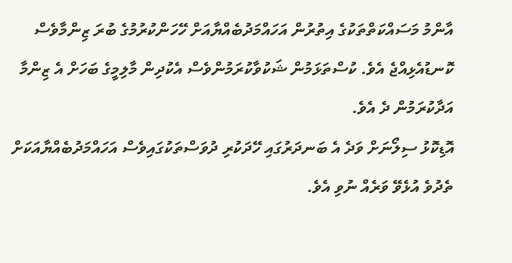އާންމު މަސައްކަތްތަކުގެ އިތުރުން އަހައްމަދުބެއްޔާއަށް ހޭހަންކުރުމުގެ ބުރަ ޒިންމާވެސް ކޮނޑުއެޅިއްޖެ އެވެ. ކުސްތަޅަމުން ޝަކުވާކުރަމުންވެސް އެކުދިން މާލިމީގެ ބަހަށް އެ ޒިންމާ އަދާކުރަމުން ދެ އެވެ.
އޮޑިކޮޅު ސިލޯނަށް ވަދެ އެ ބަނދަރުގައި ހޭދަކުރި ދުވަސްތަކުގައިވެސް އަހައްމަދުބެއްޔާއަކަށް ތެދުވެ އުޅެވޭ ވަރެއް ނުވި އެވެ.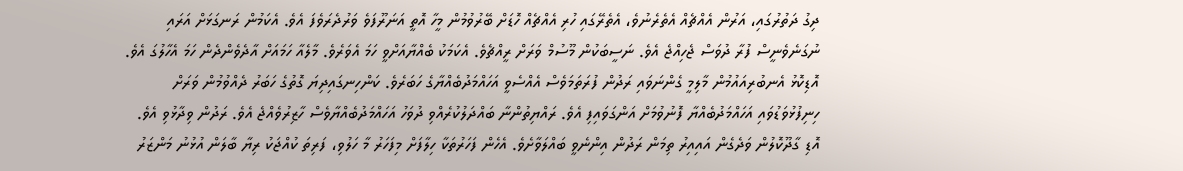ދިގު ދަތުރުގައި، އަރުން އެއްޗެއް އެތެރެނުވެ، އެތެރޭގައި ހުރި އެއްޗެއް ހޮޑަށް ބޭރުވުމުން މީހާ އޮތީ އަނަރޫފަވެ ވަރުދެރަވެފަ އެވެ. އެކަމުން ރަނގަޅަށް އަރައި ނުގަނެވެނީސް ފުރާ ދުވަސް ޖެހިއްޖެ އެވެ. ނަސީބަކުން މޫސުމް ވަރަށް ރީއްޗެވެ. އެކަމަކު ބެއްޔާއަށްވީ ހަމަ އެވަރެވެ. މާލެއާ ހަމައަށް އާދެވެންދެން ހަމަ އެހާލުގަ އެވެ.
އޮޑިކޮޅު އެނބުރިއައުމުން މާލިމީ ގެންނަވައި ރަދުން ފުރަތަމަވެސް އެއްސެވީ އަހައްމަދުބެއްޔާގެ ހަބަރެވެ. ކަންހިނގައިދިޔަ ގޮތުގެ ހަބަރު ދެއްވުމުން ވަރަށް ހިނިފުޅުވަޑުވައި އަހައްމަދުބެއްޔާ ފޮނުވުމަށް އަންގަވައިފި އެވެ. ރައްޔިތުންނާ ބައްދަލުކުރެއްވި ދުވަހު އަހައްމަދުބެއްޔާވެސް ހާޒިރުވެއްޖެ އެވެ. ރަދުން ވިދާޅުވި އެވެ. އޮޑި ގާދޫކޮލުން ވަދެގެން އައިއިރު ތިމަން ރަދުން އިންނެވީ ބައްލަވާށެވެ. އެހެން ފަހަރުތަކާ ހިލާފަށް މިފަހަރު މާ ހަލުވި، ފަރިތަ ކުއްޖަކު ރިޔާ ބާލަން އުޅުނު މަންޒަރު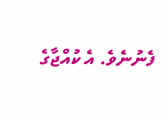ފެނުނެވެ. އެ ކުއްޖާގެ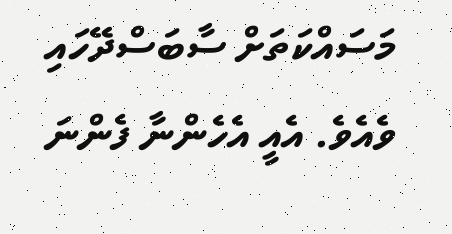މަސައްކަތަށް ސާބަސްދޭހައި ވެއެވެ. އެއީ އެހެންނާ ފެންނަ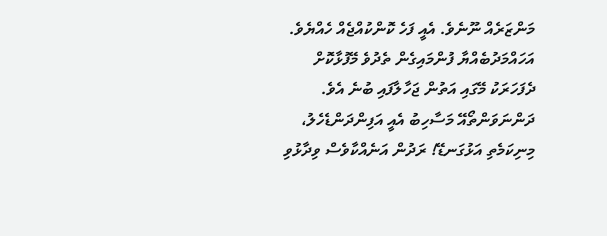މަންޒަރެއް ނޫނެވެ. އެއީ ފަހެ ކޮންކުއްޖެއް ހެއްޔެވެ. އަހައްމަދުބެއްޔާ ފުންމައިގެން ތެދުވެ މޭފުޅާކޮށް ދެފަހަރަކު މޭގައި އަތުން ޖަހާލާފައި ބުނެ އެވެ. ދަންނަވަންތޯއޭ މަސާހިބު އެއީ އަފިންދަންޑެހެލު، މިނިކަމެތި އަޅުގަނޑޭ! ރަދުން އަނެއްކާވެސް ވިދާޅުވި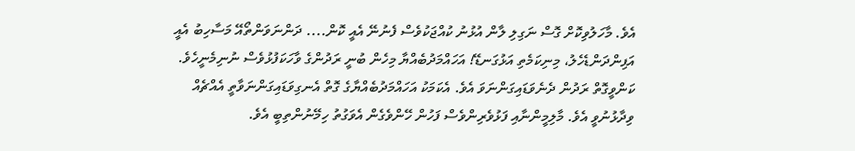އެވެ. މާހަލުވިކޮށް ގޮސް ނަގިލި ލާން އުޅުނު ކުއްޖަކުވެސް ފެނުނޭ އެއީ ކޮން.... ދަންނަވަންތޯއޭ މަސާހިބު އެއީ އަފިންދަންޑެހެލު، މިނިކަމެތި އަޅުގަނޑޭ! އަހައްމަދުބެއްޔާ މިހެން ބުނީ ރަދުންގެ ވާހަކަފުޅުވެސް ނުނިމެނީހެވެ.
ކަންވީގޮތް ރަދުން ދެނެވަޑައިގަންނަވަ އެވެ. އެކަމަކު އަހައްމަދުބެއްޔާގެ ގޮތް އެނގިވަޑައިގަންނަވާތީ އެއްޗެއް ވިދާޅުނުވީ އެވެ. މާލިމީންނާއި ފަޅުވެރިންވެސް ފަހުން ހޭންވެގެން އެވަގުތު ހިމޭނުންތިބީ އެވެ.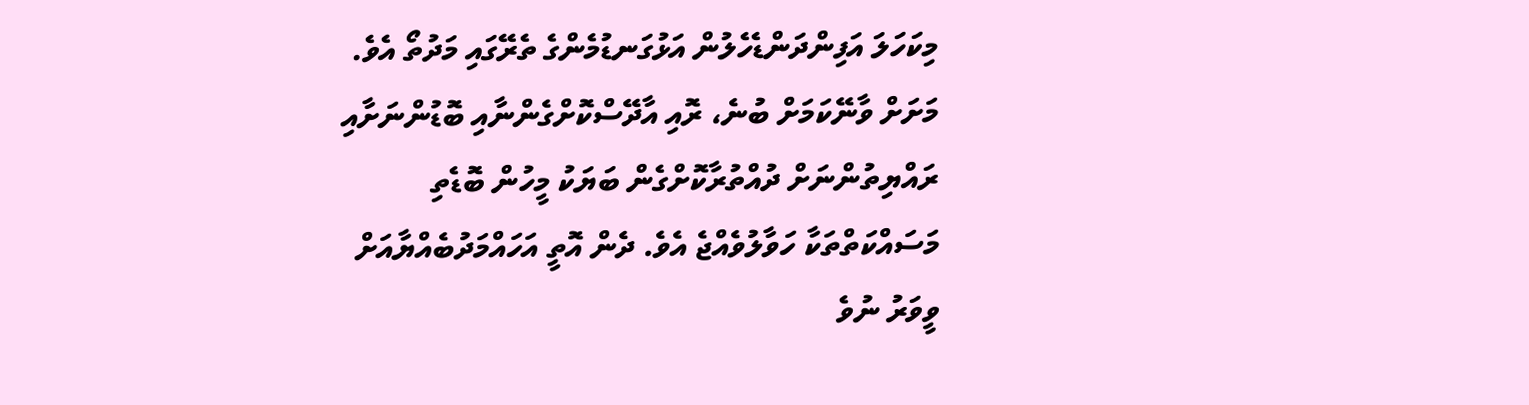މިކަހަލަ އަފިންދަންޑެހެލުން އަޅުގަނޑުމެންގެ ތެރޭގައި މަދުތޯ އެވެ. މަށަށް ވާނޭކަމަށް ބުނެ، ރޮއި އާދޭސްކޮށްގެންނާއި ބޮޑުންނަށާއި ރައްޔިތުންނަށް ދުއްތުރާކޮށްގެން ބަޔަކު މީހުން ބޮޑެތި މަސައްކަތްތަކާ ހަވާލުވެއްޖެ އެވެ. ދެން އޮތީ އަހައްމަދުބެއްޔާއަށް ވީވަރު ނުވެ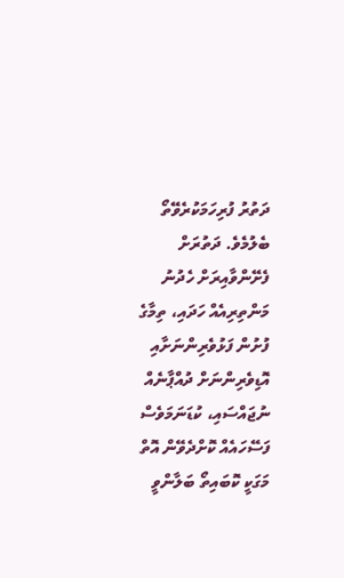ދަތުރު ފުރިހަމަކުރެވޭތޯ ބެލުމެވެ. ދަތުރަށް ފެށޭންވާއިރަށް ހެދުނު މަންތިރިއެއް ހަދައި، ތިމާގެ ފުށުން ފަޅުވެރިންނަށާއި އޮޑިވެރިންނަށް ދުއްޕާނެއް ނުޖައްސައި، ކުޑަނަމަވެސް ފަސޭހައެއް ކޮށްދެވޭން އޮތް މަގަކީ ކޮބައިތޯ ބަލާންވީ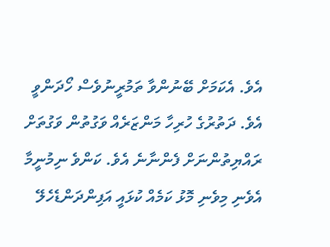އެވެ. އެކަމަށް ބޭނުންވާ ތަމުރީނުވެސް ހޯދަންވީ އެވެ. ދަތުރުގެ ހުރިހާ މަންޒަރެއް ވަގުތުން ވަގުތަށް ރައްޔިތުންނަށް ފެންނާނެ އެވެ. ކަންވެ ނިމުނީމާ އެވެނި މިވެނި މޮޅު ކަމެއް ކުޅައީ އަފިންދަންޑެހެލޭ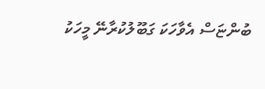ބުންޏަސް އެވާހަކަ ގަބޫލުކުރާނޭ މީހަކު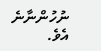ނުހުންނާނެ އެވެ.